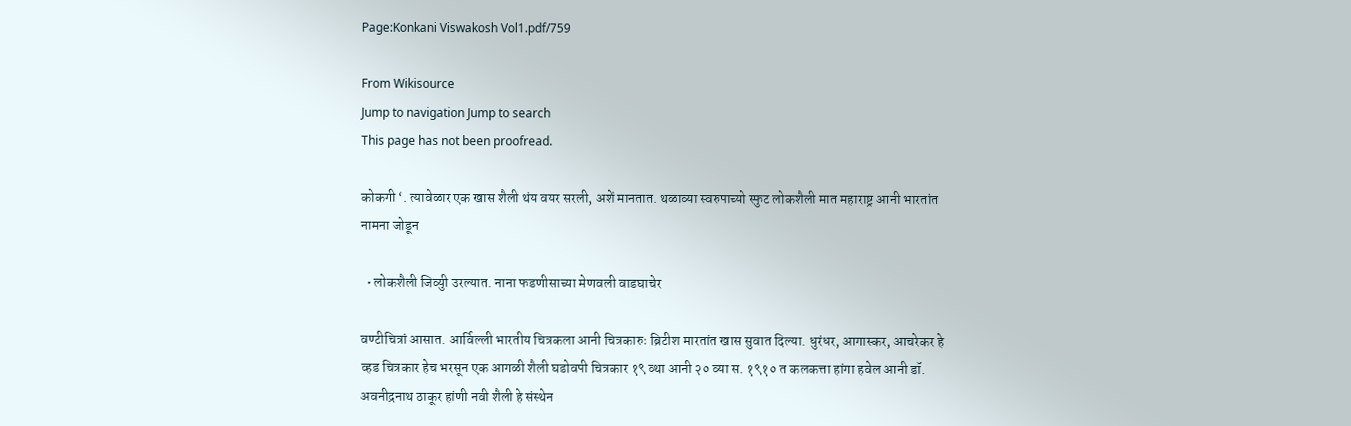Page:Konkani Viswakosh Vol1.pdf/759

From Wikisource
Jump to navigation Jump to search
This page has not been proofread.

कोकगी ‘. त्यावेळार एक खास शैली थंय वयर सरली, अशें मानतात. थळाव्या स्वरुपाच्यो स्फुट लोकशैली मात महाराष्ट्र आनी भारतांत नामना जोडून

  • लोकशैली जिव्युी उरल्यात. नाना फडणीसाच्या मेणवली वाडघाचेर

वण्टीचित्रां आसात. आर्विल्ली भारतीय चित्रकला आनी चित्रकारुः ब्रिटीश मारतांत खास सुवात दिल्या. धुरंधर, आगास्कर, आचरेकर हे व्हड चित्रकार हेच भरसून एक आगळी शैली घडोवपी चित्रकार १९ व्था आनी २० व्या स. १९१० त कलकत्ता हांगा हवेल आनी डॉ. अवनीद्रनाथ ठाकूर हांणी नवी शैली हे संस्थेन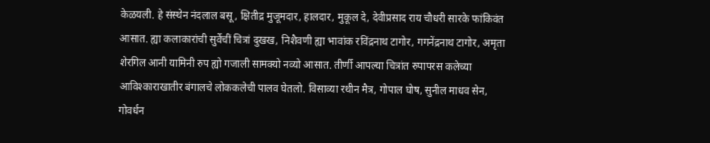केळयली. हे संस्थेन नंदलाल बसू, क्षितीद्र मुजूमदार, हालदार, मुकूल दे, देवीप्रसाद राय चौधरी सारके फांकिवंत आसात. ह्या कलाकारांची सुर्वेचीं चित्रां दुखख, निशैवणी ह्या भावांक रविंद्रनाथ टागोर, गगनेंद्रनाथ टागोर, अमृता शेरगिल आनी यामिनी रुप ह्यो गजाली सामक्यो नव्यो आसात. तीर्णी आपल्या चित्रांत रुपापरस कलेच्या आविश्काराखातीर बंगालचे लोककलेची पालव घेतलो. विसाव्या रथीन मैत्र, गोपाल घोष, सुनील माधव सेन, गोवर्धन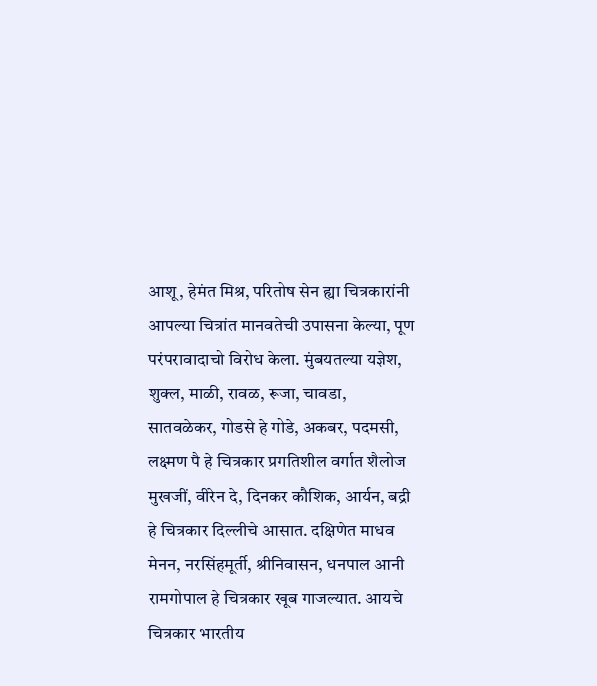आशू, हेमंत मिश्र, परितोष सेन ह्या चित्रकारांनी आपल्या चित्रांत मानवतेची उपासना केल्या, पूण परंपरावादाचो विरोध केला. मुंबयतल्या यज्ञेश, शुक्ल, माळी, रावळ, रूजा, चावडा, सातवळेकर, गोडसे हे गोडे, अकबर, पदमसी, लक्ष्मण पै हे चित्रकार प्रगतिशील वर्गात शैलोज मुखजीं, वीरेन दे, दिनकर कौशिक, आर्यन, बद्री हे चित्रकार दिल्लीचे आसात. दक्षिणेत माधव मेनन, नरसिंहमूर्ती, श्रीनिवासन, धनपाल आनी रामगोपाल हे चित्रकार खूब गाजल्यात. आयचे चित्रकार भारतीय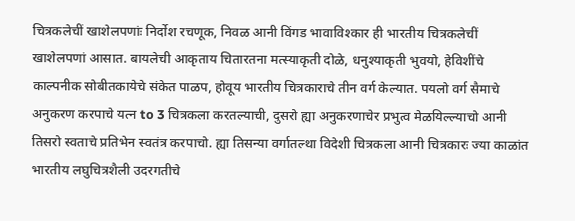चित्रकलेचीं खाशेलपणांः निर्दोश रचणूक, निवळ आनी विंगड भावाविश्कार ही भारतीय चित्रकलेचीं खाशेलपणां आसात. बायलेची आकृताय चितारतना मत्स्याकृती दोळे, धनुश्याकृती भुवयो, हेविशींचे काल्पनीक सोबीतकायेचे संकेत पाळप, होवूय भारतीय चित्रकाराचे तीन वर्ग केल्यात. पयलो वर्ग सैमाचे अनुकरण करपाचे यत्न to 3 चित्रकला करतल्याची, दुसरो ह्या अनुकरणाचेर प्रभुत्व मेळयिल्ल्याचो आनी तिसरो स्वताचे प्रतिभेन स्वतंत्र करपाचो. ह्या तिसन्या वर्गातल्था विदेशी चित्रकला आनी चित्रकारः ज्या काळांत भारतीय लघुचित्रशैली उदरगतीचे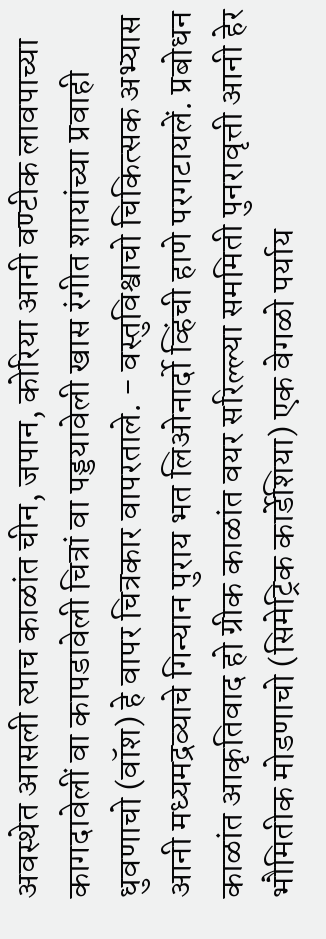अवस्थेत आसली त्याच काळांत चीन, जपान, कोरिया आनी वण्टीक लावपाच्या कागदावेलीं वा कापडावेली चित्रां वा पड्डयावेली खास रंगीत शायांच्या प्रवाही धुवणाचो (वॉश) हे वापर चित्रकार वापरताले. - वस्तुविश्वाचो चिकित्सक अभ्यास आनी मध्यमद्रव्याचे गिन्यान पुराय भत लिओनार्दो व्हिंची हाणे परगटायलें. प्रबोधन काळांत आकृतिवाद हो ग्रीक काळांत वयर सरिल्ल्या सममिती पुनरावृत्ती आनी हेर भौमितीक मोडणाचो (सिमेट्रिक कार्डेशिया) एक वेगळो पर्याय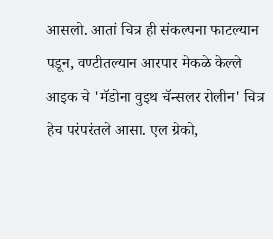आसलो. आतां चित्र ही संकल्पना फाटल्यान पडून, वण्टीतल्यान आरपार मेकळे केल्ले आइक चे 'मॅडोना वुइथ चॅन्सलर रोलीन' चित्र हेच परंपरंतले आसा. एल ग्रेको,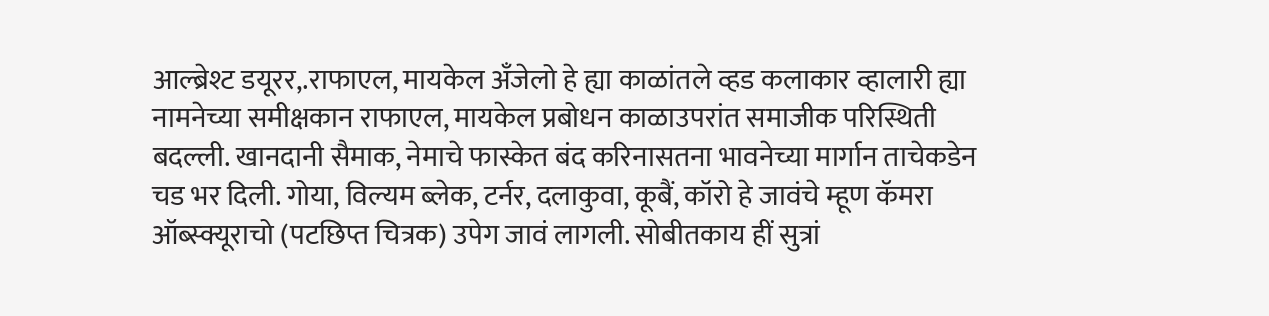आल्ब्रेश्ट डयूरर,.राफाएल, मायकेल अँजेलो हे ह्या काळांतले व्हड कलाकार व्हालारी ह्या नामनेच्या समीक्षकान राफाएल, मायकेल प्रबोधन काळाउपरांत समाजीक परिस्थिती बदल्ली. खानदानी सैमाक, नेमाचे फास्केत बंद करिनासतना भावनेच्या मार्गान ताचेकडेन चड भर दिली. गोया, विल्यम ब्लेक, टर्नर, दलाकुवा, कूबैं, कॉरो हे जावंचे म्हूण कॅमरा ऑब्स्क्यूराचो (पटछिप्त चित्रक) उपेग जावं लागली. सोबीतकाय हीं सुत्रां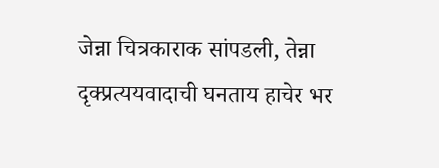जेन्ना चित्रकाराक सांपडली, तेन्ना दृक्प्रत्ययवादाची घनताय हाचेर भर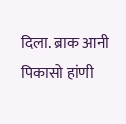दिला. ब्राक आनी पिकासो हांणी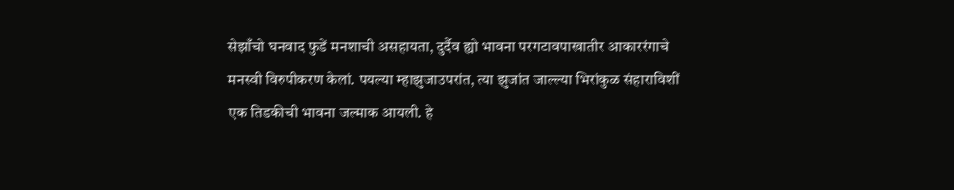सेझाँचो घनवाद फुडें मनशाची असहायता, दुर्दैव ह्यो भावना परगटावपाखातीर आकाररंगाचे मनस्वी विरुपीकरण केलां. पयल्या म्हाझुजाउपरांत, त्या झुजांत जाल्ल्या भिरांकुळ संहाराविशीं एक तिडकीची भावना जल्माक आयली. हे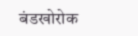बंडखोरोक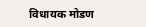विधायक मोडण